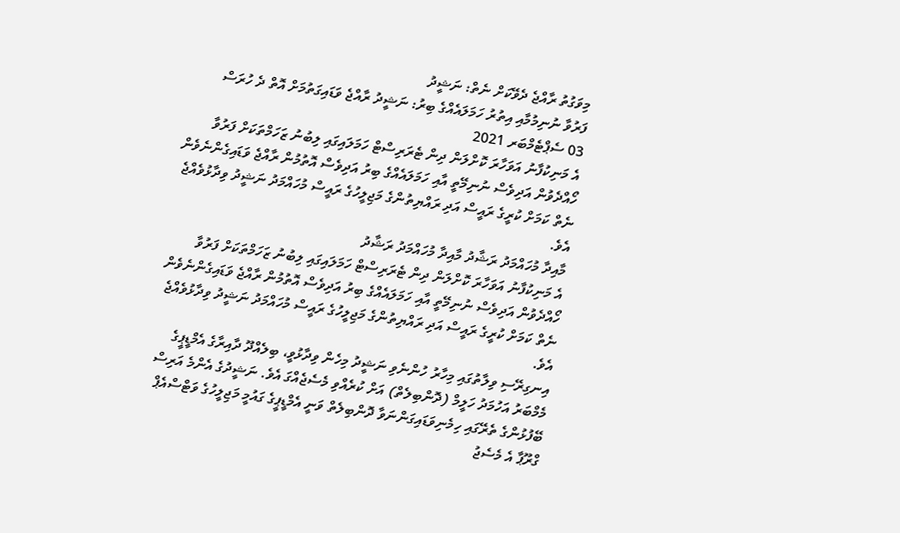މިވަގުތު ރާއްޖެ ދެވޭކަށް ނެތް: ނަޝީދު
ފަރުވާ ނުނިމުމާއި އިތުރު ހަމަލައެއްގެ ބިރު: ނަޝީދު ރާއްޖެ ވަޑައިގަތުމަށް އޮތް ދެ ހުރަސް
03 ސެޕްޓެމްބަރ 2021
އެ މަނިކުފާނު އަވަހާރަ ކޮށްލަން ދިން ޓެރަރިސްޓް ހަމަލައިގައި ލިބުނު ޒަހަމްތަކަށް ފަރުވާ ހޯއްދެވުން އަދިވެސް ނުނިމޭތީ އާއި ހަމަލައެއްގެ ބިރު އަދިވެސް އޮތުމުން ރާއްޖެ ވަޑައިގެންނެވެން ނެތް ކަމަށް ކުރީގެ ރައީސް އަދި ރައްޔިތުންގެ މަޖިލީހުގެ ރައީސް މުހައްމަދު ނަޝީދު ވިދާޅުވެއްޖެ އެވެ.
މާއިދާ މުހައްމަދު ރަޝާދު މާއިދާ މުހައްމަދު ރަޝާދު
އެ މަނިކުފާނު އަވަހާރަ ކޮށްލަން ދިން ޓެރަރިސްޓް ހަމަލައިގައި ލިބުނު ޒަހަމްތަކަށް ފަރުވާ ހޯއްދެވުން އަދިވެސް ނުނިމޭތީ އާއި ހަމަލައެއްގެ ބިރު އަދިވެސް އޮތުމުން ރާއްޖެ ވަޑައިގެންނެވެން ނެތް ކަމަށް ކުރީގެ ރައީސް އަދި ރައްޔިތުންގެ މަޖިލީހުގެ ރައީސް މުހައްމަދު ނަޝީދު ވިދާޅުވެއްޖެ އެވެ.
އިނގިރޭސި ވިލާތުގައި މިހާރު ހުންނެވި ނަޝީދު މިހެން ވިދާޅުވީ، ބިލެއްދޫ ދާއިރާގެ އެމްޑީޕީގެ މެމްބަރު އަހުމަދު ހަލީމް (ދޮންބިލެތް) އަށް ކުރެއްވި މެސެޖެއްގަ އެވެ. ނަޝީދުގެ އެންމެ އަރިސް ބޭފުޅުންގެ ތެރޭގައި ހިމެނިވަޑައިގަންނަވާ ދޮންބިލެތް ވަނީ އެމްޑީޕީގެ ގައުމީ މަޖިލީހުގެ ވަޓްސްއެޕް ގްރޫޕާ އެ މެސެޖު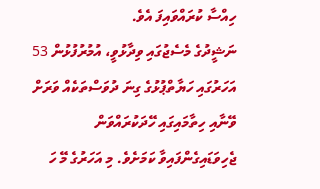ހިއްސާ ކުރައްވައިފަ އެވެ.
ނަޝީދުގެ މެސެޖުގައި ވިދާޅުވީ، އުމުރުފުޅުން 53 އަހަރުގައި ހަޔާތްޕުޅުގެ ގިނަ ދުވަސްތަކެއް ވަރަށް ވޭނާއި ހިތާމައިގައި ހޭދަކުރައްވަން ޖެހިވަޑައިގެންފައިވާ ކަމަށެވެ. މި އަހަރުގެ މޭ ހަ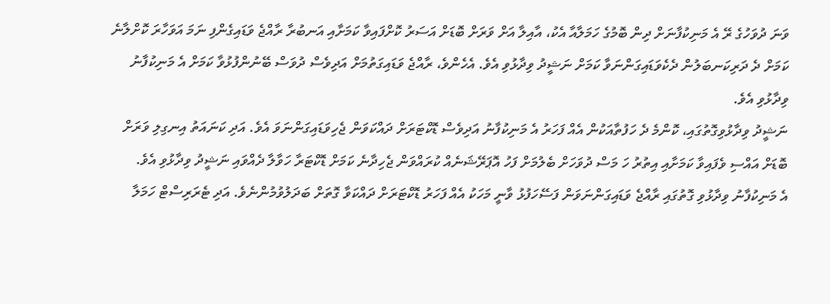ވަނަ ދުވަހުގެ ރޭ އެ މަނިކުފާނަށް ދިން ބޮމުގެ ހަމަލާއާ އެކު، އާއިލާ އަށް ވަރަށް ބޮޑަށް އަސަރު ކޮށްފައިވާ ކަމަށާއި އަނބުރާ ރާއްޖެ ވަޑައިގެންފި ނަމަ އަވަހާރަ ކޮށްލާނެ ކަމަށް ދެ ދަރިކަނބަލުން ދެކެވަޑައިގަންނަވާ ކަމަށް ނަޝީދު ވިދާޅުވި އެވެ. އެހެންވެ، ރާއްޖެ ވަޑައިގަތުމަށް އަދިވެސް ދުވަސް ބޭނުންފުޅުވާ ކަމަށް އެ މަނިކުފާނު ވިދާޅުވި އެވެ.
ނަޝީދު ވިދާޅުވިގޮތުގައި، ކޮންމެ ދެ ހަފުތާއަކުން އެއް ފަހަރު އެ މަނިކުފާނު އަދިވެސް ޑޮކްޓަރަށް ދައްކަވަން ޖެހިވަޑައިގަންނަވަ އެވެ. އަދި ކަނައަތު އިނގިލި ވަރަށް ބޮޑަށް އައްސި ވެފައިވާ ކަމަށާއި އިތުރު ހަ މަސް ދުވަހަށް ބެލުމަށް ފަހު އޮޕަރޭޝަނެއް ކުރައްވަން ޖެހިދާނެ ކަމަށް ޑޮކްޓަރާ ހަވާލާ ދެއްވައި ނަޝީދު ވިދާޅުވި އެވެ.
އެ މަނިކުފާނު ވިދާޅުވި ގޮތުގައި ރާއްޖެ ވަޑައިގަންނަވަން ފަސޭހަފުޅު ވާނީ މަހަކު އެއް ފަހަރު ޑޮކްޓަރަށް ދައްކަވާ ގޮތަށް ބަދަލުވުމުންނެވެ. އަދި ޓެރަރިސްޓް ހަމަލާ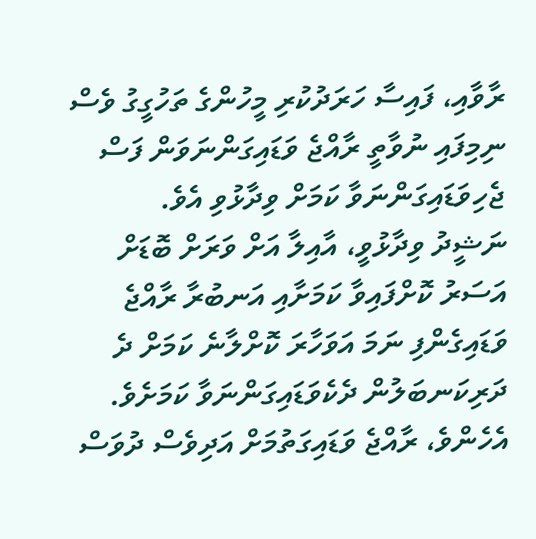ރާވާއި، ފައިސާ ހަރަދުކުރި މީހުންގެ ތަހުގީގު ވެސް ނިމިފައި ނުވާތީ ރާއްޖެ ވަޑައިގަންނަވަން ފަސް ޖެހިވަޑައިގަންނަވާ ކަމަށް ވިދާޅުވި އެވެ.
ނަޝީދު ވިދާޅުވީ، އާއިލާ އަށް ވަރަށް ބޮޑަށް އަސަރު ކޮށްފައިވާ ކަމަށާއި އަނބުރާ ރާއްޖެ ވަޑައިގެންފި ނަމަ އަވަހާރަ ކޮށްލާނެ ކަމަށް ދެ ދަރިކަނބަލުން ދެކެވަޑައިގަންނަވާ ކަމަށެވެ. އެހެންވެ، ރާއްޖެ ވަޑައިގަތުމަށް އަދިވެސް ދުވަސް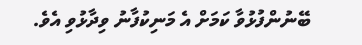ބޭނުންފުޅުވާ ކަމަށް އެ މަނިކުފާނު ވިދާޅުވި އެވެ.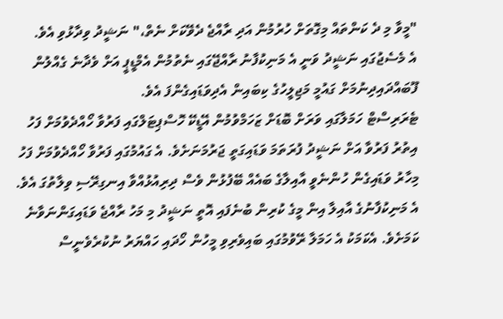"މީވާ މި ދެ ކަންތައް މިގޮތަށް ހުރުމުން އަދި ރާއްޖެ ދެވޭކަށް ނެތް،" ނަޝީދު ވިދާޅުވި އެވެ.
އެ މެސެޖުގައި ނަޝީދު ވަނީ އެ މަނިކުފާނު ރާއްޖޭގައި ނެތުމުން އެމްޑީޕީ އަށް ވެދާނެ ގެއްލުން ފޫބައްދައިދިނުމަށް ގައުމީ މަޖިލީހުގެ ކިބައިން އެދިވަޑައިގެންފަ އެވެ.
ޓެރަރިސްޓް ހަމަލާގައި ވަރަށް ބޮޑަށް ޒަހަމްވުމުން އޭޑީކޭ ހޮސްޕިޓަލްގައި ފަރުވާ ހޯއްދެވުމަށް ފަހު އިތުރު ފަރުވާ އަށް ނަޝީދު ފުރަތަމަ ވަޑައިގަތީ ޖަރުމަނަށެވެ. އެ ގައުމުގައި ފަރުވާ ހޯއްދެވުމަށް ފަހު މިހާރު ވަޑައިގެން ހުންނެވީ އާއިލާގެ ބައެއް ބޭފުޅުން ވެސް ދިރިއުޅުއްވާ އިނގިރޭސި ވިލާތުގަ އެވެ. އެ މަނިކުފާނުގެ އާއިލާ އިން މީގެ ކުރިން ބުނެފައި އޮތީ ނަޝީދު މި މަހު ރާއްޖެ ވަޑައިގަންނަވާނެ ކަމަށެވެ. އެކަމަކު އެ ހަމަލާ ރޭވުމުގައި ބައިވެރިވި މީހުން ހޯދައި ހައްޔަރު ނުކުރެވެނީސް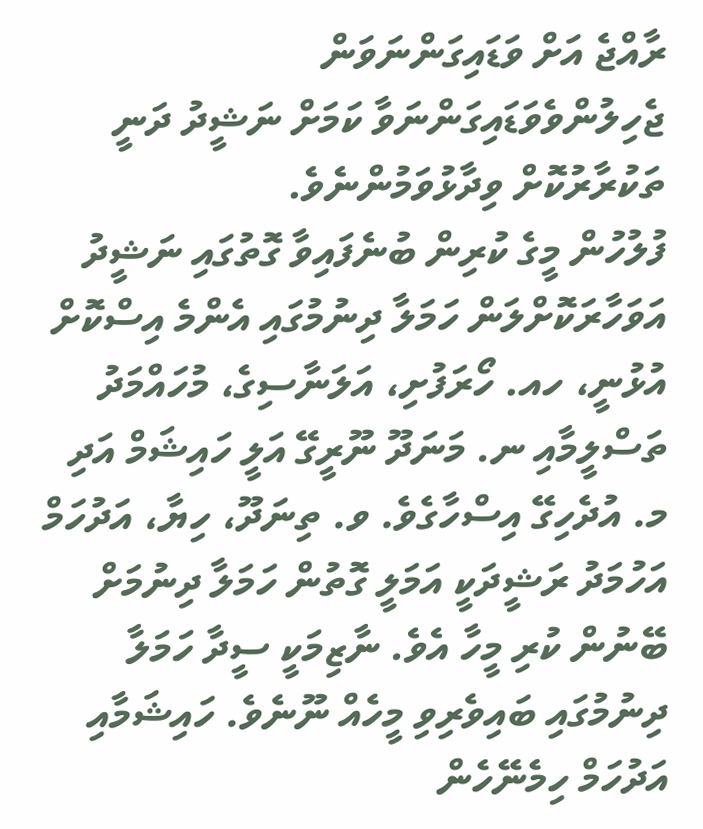ރާއްޖެ އަށް ވަޑައިގަންނަވަން ޖެހިލުންވެވަޑައިގަންނަވާ ކަމަށް ނަޝީދު ދަނީ ތަކުރާރުކޮށް ވިދާޅުވަމުންނެވެ.
ފުލުހުން މީގެ ކުރިން ބުނެފައިވާ ގޮތުގައި ނަޝީދު އަވަހާރަކޮށްލަން ހަމަލާ ދިނުމުގައި އެންމެ އިސްކޮށް އުޅުނީ، ހއ. ހޯރަފުށި، އަލަނާސިގެ، މުހައްމަދު ތަސްލީމާއި ނ. މަނަދޫ ނޫރީގޭ އަލީ ހައިޝަމް އަދި މ. އުދެހިގޭ އިސްހާގެވެ. ވ. ތިނަދޫ، ހިޔާ، އަދުހަމް އަހުމަދު ރަޝީދަކީ އަމަލީ ގޮތުން ހަމަލާ ދިނުމަށް ބޭނުން ކުރި މީހާ އެވެ. ނާޒިމަކީ ސީދާ ހަމަލާ ދިނުމުގައި ބައިވެރިވި މީހެއް ނޫނެވެ. ހައިޝަމާއި އަދުހަމް ހިމެނޭހެން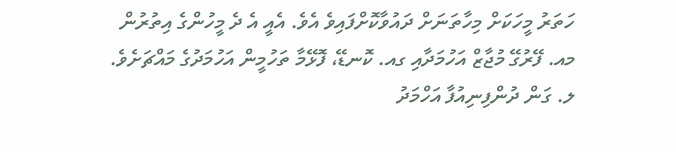ހަތަރު މީހަކަށް މިހާތަނަށް ދައުވާކޮށްފައިވެ އެވެ. އެއީ އެ ދެ މީހުންގެ އިތުރުން މއ. ފޭރުގޭ މުޖާޒް އަހުމަދާއި ގއ. ކޮނޑޭ، ފޮޅޭމާ ތަހުމީން އަހުމަދުގެ މައްޗަށެވެ. ލ. ގަން ދުންފިނިއުފާ އަހްމަދު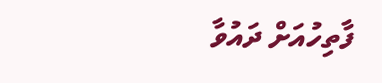ފާތިހުއަށް ދައުވާ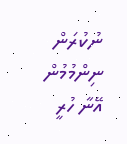ނުކުރަން ނިންމުމުން އޭނާ ހުރީ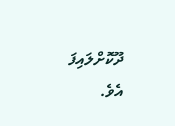ދޫކޮށްލައިފަ އެވެ.